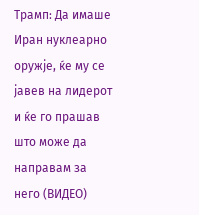Трамп: Да имаше Иран нуклеарно оружје, ќе му се јавев на лидерот и ќе го прашав што може да направам за него (ВИДЕО)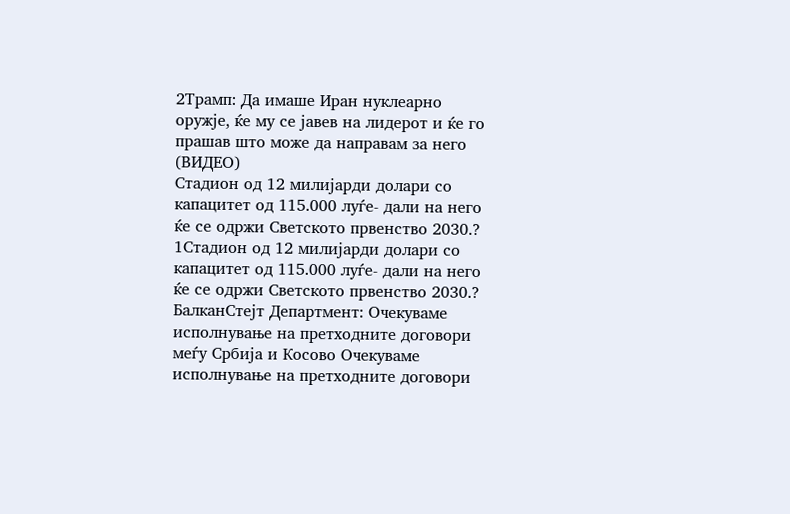2Трамп: Да имаше Иран нуклеарно оружје, ќе му се јавев на лидерот и ќе го прашав што може да направам за него (ВИДЕО)
Стадион од 12 милијарди долари со капацитет од 115.000 луѓе- дали на него ќе се одржи Светското првенство 2030.?
1Стадион од 12 милијарди долари со капацитет од 115.000 луѓе- дали на него ќе се одржи Светското првенство 2030.?
БалканСтејт Департмент: Очекуваме исполнување на претходните договори меѓу Србија и Косово Очекуваме исполнување на претходните договори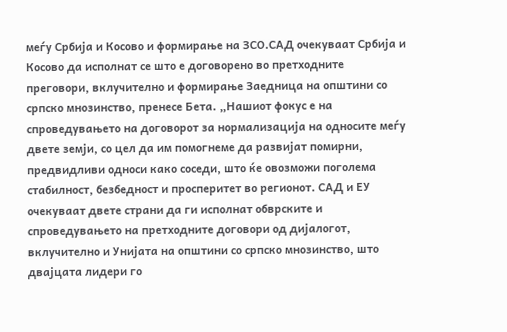меѓу Србија и Косово и формирање на ЗСО.САД очекуваат Србија и Косово да исполнат се што е договорено во претходните преговори, вклучително и формирање Заедница на општини со српско мнозинство, пренесе Бета. „Нашиот фокус е на спроведувањето на договорот за нормализација на односите меѓу двете земји, со цел да им помогнеме да развијат помирни, предвидливи односи како соседи, што ќе овозможи поголема стабилност, безбедност и просперитет во регионот. САД и ЕУ очекуваат двете страни да ги исполнат обврските и спроведувањето на претходните договори од дијалогот, вклучително и Унијата на општини со српско мнозинство, што двајцата лидери го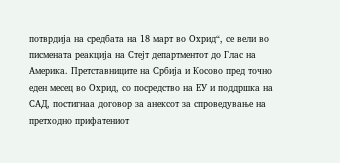потврдија на средбата на 18 март во Охрид“, се вели во писмената реакција на Стејт департментот до Глас на Америка. Претставниците на Србија и Косово пред точно еден месец во Охрид, со посредство на ЕУ и поддршка на САД, постигнаа договор за анексот за спроведување на претходно прифатениот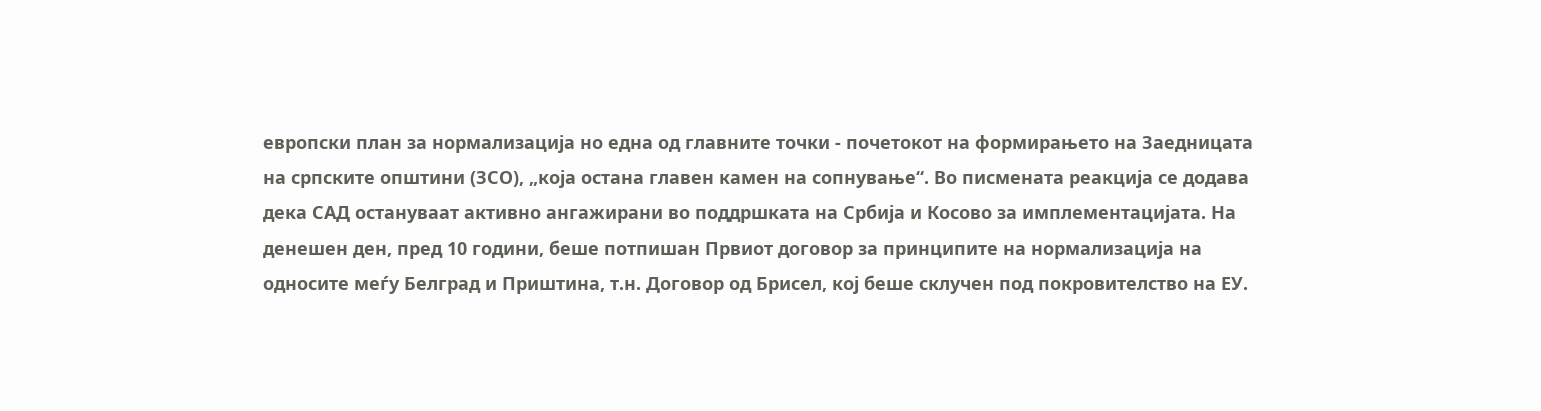европски план за нормализација но една од главните точки - почетокот на формирањето на Заедницата на српските општини (ЗСО), „која остана главен камен на сопнување“. Во писмената реакција се додава дека САД остануваат активно ангажирани во поддршката на Србија и Косово за имплементацијата. На денешен ден, пред 10 години, беше потпишан Првиот договор за принципите на нормализација на односите меѓу Белград и Приштина, т.н. Договор од Брисел, кој беше склучен под покровителство на ЕУ.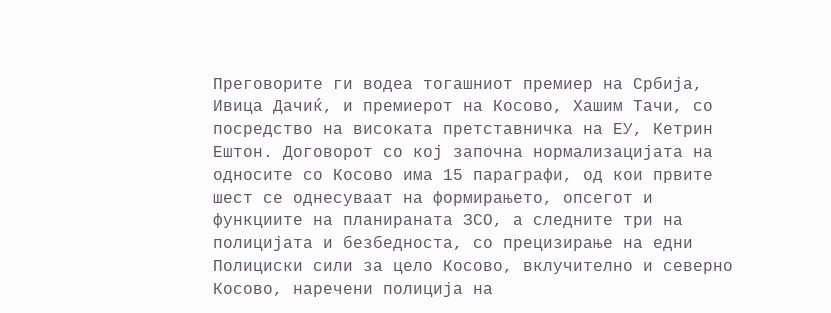Преговорите ги водеа тогашниот премиер на Србија, Ивица Дачиќ, и премиерот на Косово, Хашим Тачи, со посредство на високата претставничка на ЕУ, Кетрин Ештон. Договорот со кој започна нормализацијата на односите со Косово има 15 параграфи, од кои првите шест се однесуваат на формирањето, опсегот и функциите на планираната ЗСО, а следните три на полицијата и безбедноста, со прецизирање на едни Полициски сили за цело Косово, вклучително и северно Косово, наречени полиција на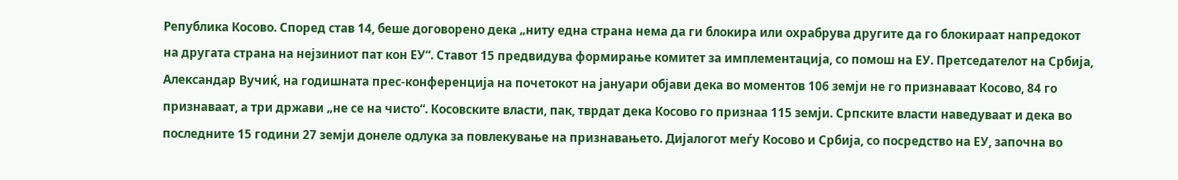Република Косово. Според став 14, беше договорено дека „ниту една страна нема да ги блокира или охрабрува другите да го блокираат напредокот на другата страна на нејзиниот пат кон ЕУ“. Ставот 15 предвидува формирање комитет за имплементација, со помош на ЕУ. Претседателот на Србија, Александар Вучиќ, на годишната прес-конференција на почетокот на јануари објави дека во моментов 106 земји не го признаваат Косово, 84 го признаваат, а три држави „не се на чисто“. Косовските власти, пак, тврдат дека Косово го признаа 115 земји. Српските власти наведуваат и дека во последните 15 години 27 земји донеле одлука за повлекување на признавањето. Дијалогот меѓу Косово и Србија, со посредство на ЕУ, започна во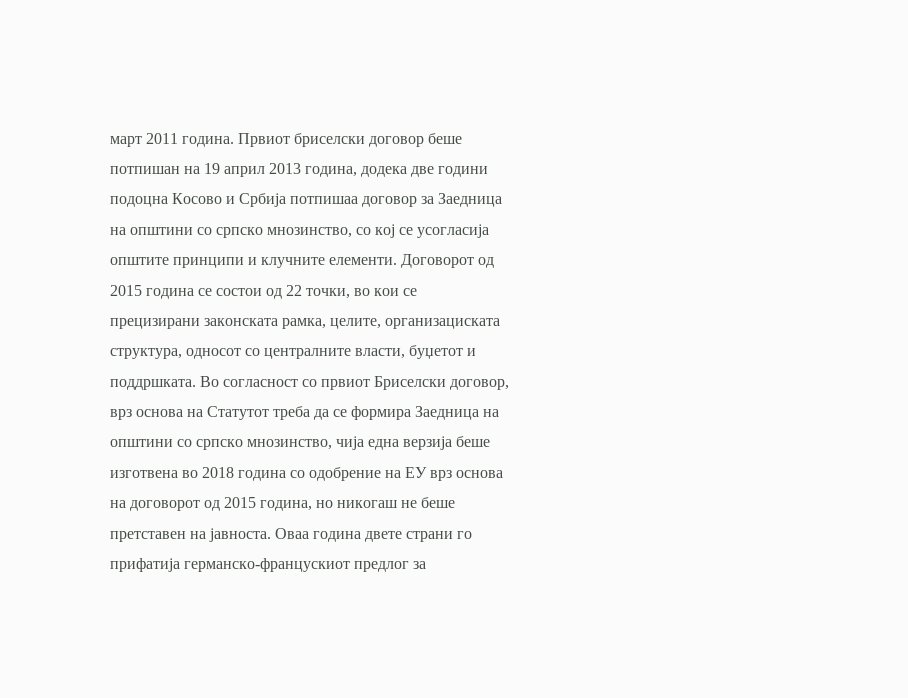март 2011 година. Првиот бриселски договор беше потпишан на 19 април 2013 година, додека две години подоцна Косово и Србија потпишаа договор за Заедница на општини со српско мнозинство, со кој се усогласија општите принципи и клучните елементи. Договорот од 2015 година се состои од 22 точки, во кои се прецизирани законската рамка, целите, организациската структура, односот со централните власти, буџетот и поддршката. Во согласност со првиот Бриселски договор, врз основа на Статутот треба да се формира Заедница на општини со српско мнозинство, чија една верзија беше изготвена во 2018 година со одобрение на ЕУ врз основа на договорот од 2015 година, но никогаш не беше претставен на јавноста. Оваа година двете страни го прифатија германско-францускиот предлог за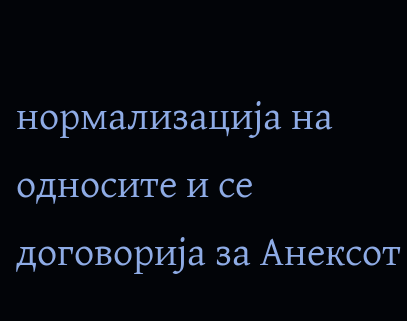нормализација на односите и се договорија за Анексот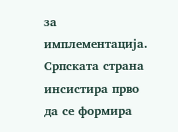за имплементација. Српската страна инсистира прво да се формира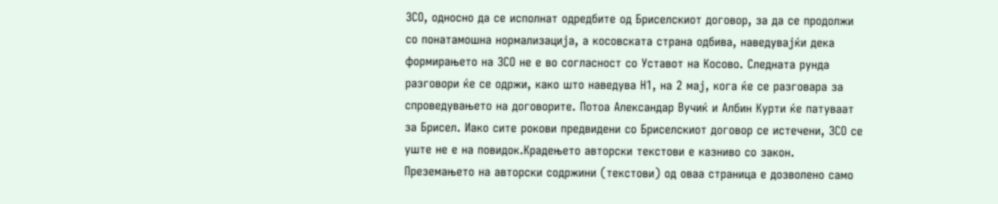ЗСО, односно да се исполнат одредбите од Бриселскиот договор, за да се продолжи со понатамошна нормализација, а косовската страна одбива, наведувајќи дека формирањето на ЗСО не е во согласност со Уставот на Косово. Следната рунда разговори ќе се одржи, како што наведува Н1, на 2 мај, кога ќе се разговара за спроведувањето на договорите. Потоа Александар Вучиќ и Албин Курти ќе патуваат за Брисел. Иако сите рокови предвидени со Бриселскиот договор се истечени, ЗСО се уште не е на повидок.Крадењето авторски текстови е казниво со закон. Преземањето на авторски содржини (текстови) од оваа страница е дозволено само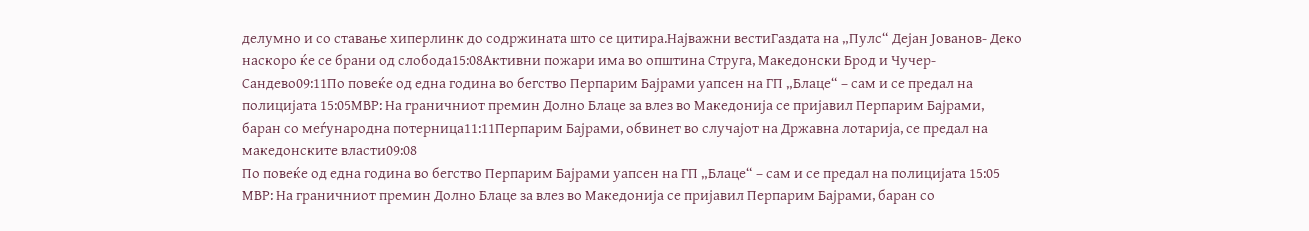делумно и со ставање хиперлинк до содржината што се цитира.Најважни вестиГаздата на „Пулс“ Дејан Јованов- Деко наскоро ќе се брани од слобода15:08Активни пожари има во општина Струга, Македонски Брод и Чучер-Сандево09:11По повеќе од една година во бегство Перпарим Бајрами уапсен на ГП „Блаце“ – сам и се предал на полицијата 15:05МВР: На граничниот премин Долно Блаце за влез во Македонија се пријавил Перпарим Бајрами, баран со меѓународна потерница11:11Перпарим Бајрами, обвинет во случајот на Државна лотарија, се предал на македонските власти09:08
По повеќе од една година во бегство Перпарим Бајрами уапсен на ГП „Блаце“ – сам и се предал на полицијата 15:05
МВР: На граничниот премин Долно Блаце за влез во Македонија се пријавил Перпарим Бајрами, баран со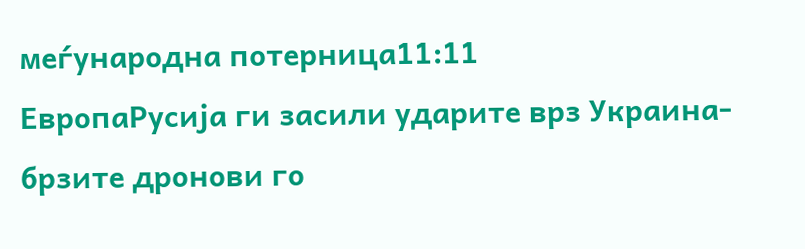меѓународна потерница11:11
ЕвропаРусија ги засили ударите врз Украина- брзите дронови го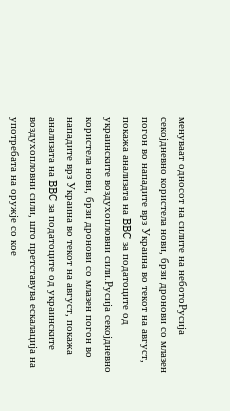менуваат односот на силите на неботоРусија секојдневно користела нови, брзи дронови со млазен погон во нападите врз Украина во текот на август, покажа анализата на BBC за податоците од украинските воздухопловни сили.Русија секојдневно користела нови, брзи дронови со млазен погон во нападите врз Украина во текот на август, покажа анализата на BBC за податоците од украинските воздухопловни сили, што претставува ескалација на употребата на оружје со кое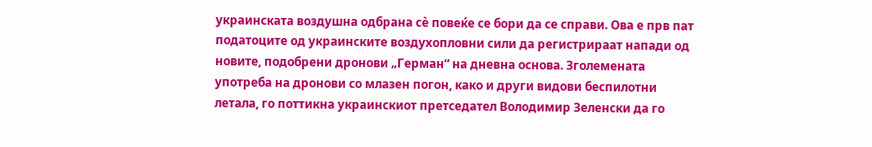украинската воздушна одбрана сè повеќе се бори да се справи. Ова е прв пат податоците од украинските воздухопловни сили да регистрираат напади од новите, подобрени дронови „Герман“ на дневна основа. Зголемената употреба на дронови со млазен погон, како и други видови беспилотни летала, го поттикна украинскиот претседател Володимир Зеленски да го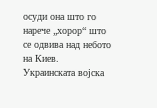осуди она што го нарече „хорор“ што се одвива над небото на Киев. Украинската војска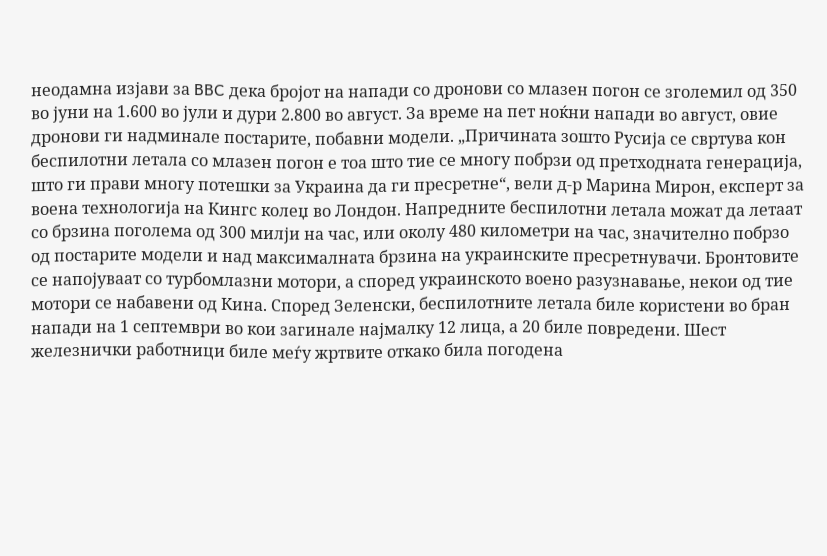неодамна изјави за BBC дека бројот на напади со дронови со млазен погон се зголемил од 350 во јуни на 1.600 во јули и дури 2.800 во август. За време на пет ноќни напади во август, овие дронови ги надминале постарите, побавни модели. „Причината зошто Русија се свртува кон беспилотни летала со млазен погон е тоа што тие се многу побрзи од претходната генерација, што ги прави многу потешки за Украина да ги пресретне“, вели д-р Марина Мирон, експерт за воена технологија на Кингс колеџ во Лондон. Напредните беспилотни летала можат да летаат со брзина поголема од 300 милји на час, или околу 480 километри на час, значително побрзо од постарите модели и над максималната брзина на украинските пресретнувачи. Бронтовите се напојуваат со турбомлазни мотори, а според украинското воено разузнавање, некои од тие мотори се набавени од Кина. Според Зеленски, беспилотните летала биле користени во бран напади на 1 септември во кои загинале најмалку 12 лица, а 20 биле повредени. Шест железнички работници биле меѓу жртвите откако била погодена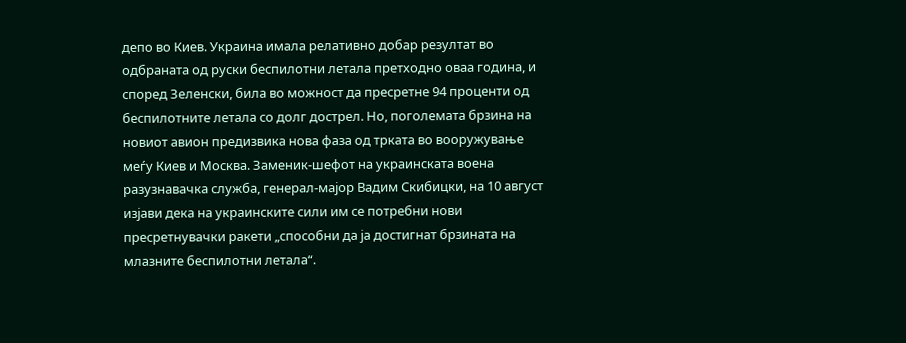депо во Киев. Украина имала релативно добар резултат во одбраната од руски беспилотни летала претходно оваа година, и според Зеленски, била во можност да пресретне 94 проценти од беспилотните летала со долг дострел. Но, поголемата брзина на новиот авион предизвика нова фаза од трката во вооружување меѓу Киев и Москва. Заменик-шефот на украинската воена разузнавачка служба, генерал-мајор Вадим Скибицки, на 10 август изјави дека на украинските сили им се потребни нови пресретнувачки ракети „способни да ја достигнат брзината на млазните беспилотни летала“.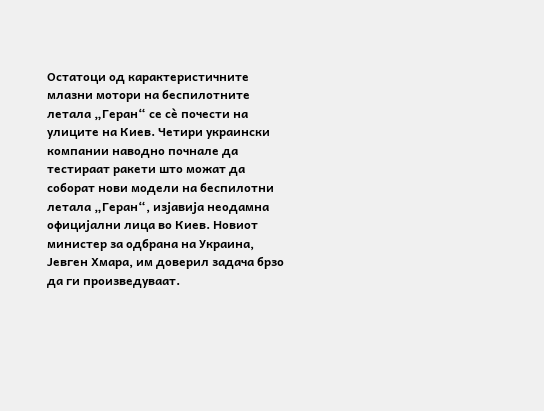Остатоци од карактеристичните млазни мотори на беспилотните летала „Геран“ се сè почести на улиците на Киев. Четири украински компании наводно почнале да тестираат ракети што можат да соборат нови модели на беспилотни летала „Геран“, изјавија неодамна официјални лица во Киев. Новиот министер за одбрана на Украина, Јевген Хмара, им доверил задача брзо да ги произведуваат.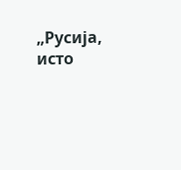„Русија, исто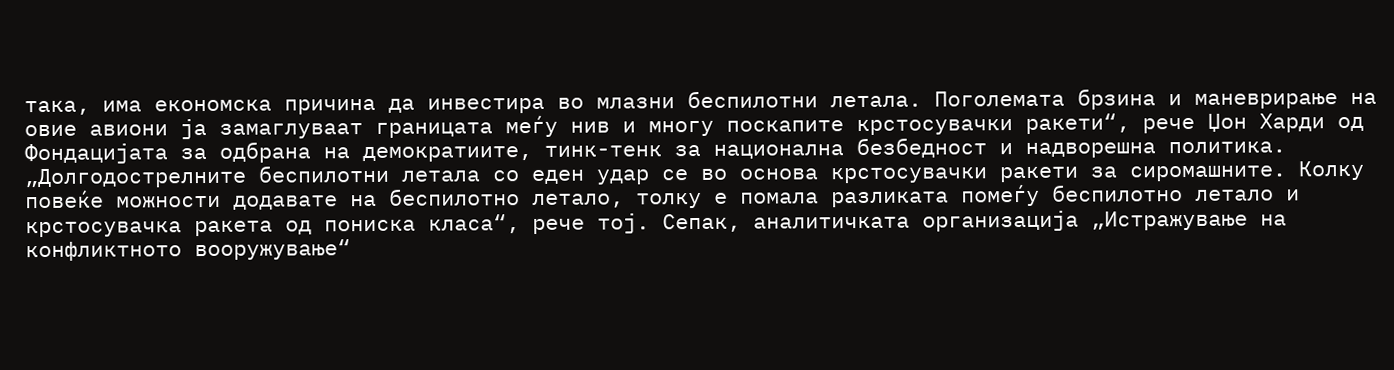така, има економска причина да инвестира во млазни беспилотни летала. Поголемата брзина и маневрирање на овие авиони ја замаглуваат границата меѓу нив и многу поскапите крстосувачки ракети“, рече Џон Харди од Фондацијата за одбрана на демократиите, тинк-тенк за национална безбедност и надворешна политика. „Долгодострелните беспилотни летала со еден удар се во основа крстосувачки ракети за сиромашните. Колку повеќе можности додавате на беспилотно летало, толку е помала разликата помеѓу беспилотно летало и крстосувачка ракета од пониска класа“, рече тој. Сепак, аналитичката организација „Истражување на конфликтното вооружување“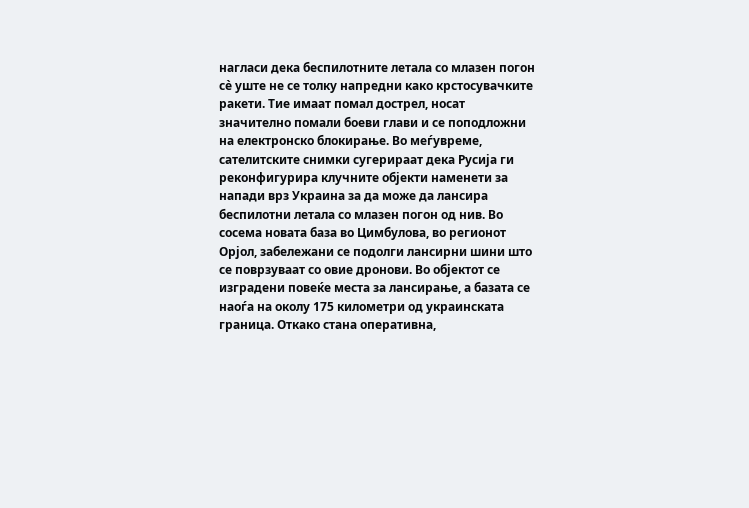нагласи дека беспилотните летала со млазен погон сè уште не се толку напредни како крстосувачките ракети. Тие имаат помал дострел, носат значително помали боеви глави и се поподложни на електронско блокирање. Во меѓувреме, сателитските снимки сугерираат дека Русија ги реконфигурира клучните објекти наменети за напади врз Украина за да може да лансира беспилотни летала со млазен погон од нив. Во сосема новата база во Цимбулова, во регионот Орјол, забележани се подолги лансирни шини што се поврзуваат со овие дронови. Во објектот се изградени повеќе места за лансирање, а базата се наоѓа на околу 175 километри од украинската граница. Откако стана оперативна,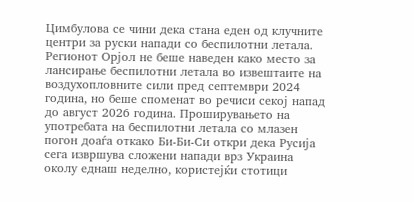Цимбулова се чини дека стана еден од клучните центри за руски напади со беспилотни летала. Регионот Орјол не беше наведен како место за лансирање беспилотни летала во извештаите на воздухопловните сили пред септември 2024 година, но беше споменат во речиси секој напад до август 2026 година. Проширувањето на употребата на беспилотни летала со млазен погон доаѓа откако Би-Би-Си откри дека Русија сега извршува сложени напади врз Украина околу еднаш неделно, користејќи стотици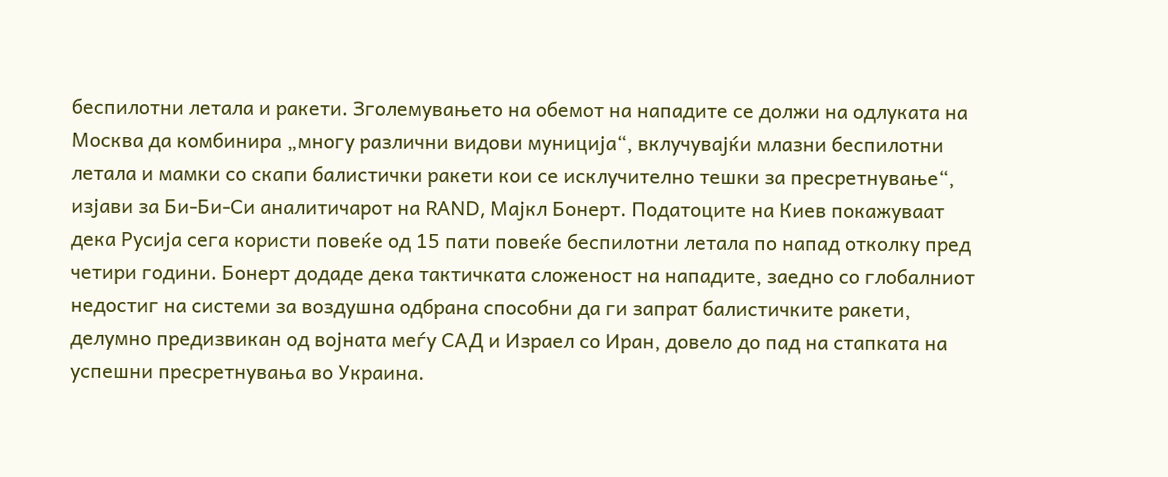беспилотни летала и ракети. Зголемувањето на обемот на нападите се должи на одлуката на Москва да комбинира „многу различни видови муниција“, вклучувајќи млазни беспилотни летала и мамки со скапи балистички ракети кои се исклучително тешки за пресретнување“, изјави за Би-Би-Си аналитичарот на RAND, Мајкл Бонерт. Податоците на Киев покажуваат дека Русија сега користи повеќе од 15 пати повеќе беспилотни летала по напад отколку пред четири години. Бонерт додаде дека тактичката сложеност на нападите, заедно со глобалниот недостиг на системи за воздушна одбрана способни да ги запрат балистичките ракети, делумно предизвикан од војната меѓу САД и Израел со Иран, довело до пад на стапката на успешни пресретнувања во Украина.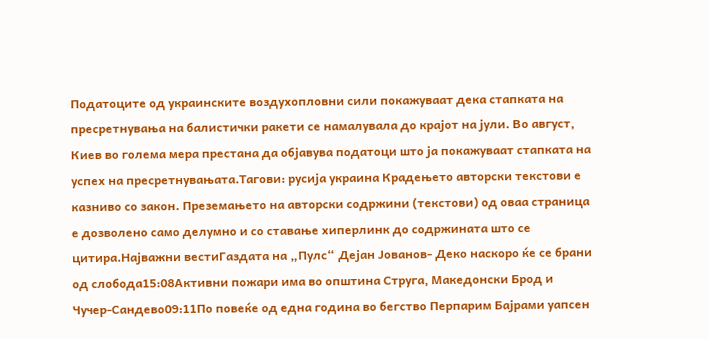Податоците од украинските воздухопловни сили покажуваат дека стапката на пресретнувања на балистички ракети се намалувала до крајот на јули. Во август, Киев во голема мера престана да објавува податоци што ја покажуваат стапката на успех на пресретнувањата.Тагови: русија украина Крадењето авторски текстови е казниво со закон. Преземањето на авторски содржини (текстови) од оваа страница е дозволено само делумно и со ставање хиперлинк до содржината што се цитира.Најважни вестиГаздата на „Пулс“ Дејан Јованов- Деко наскоро ќе се брани од слобода15:08Активни пожари има во општина Струга, Македонски Брод и Чучер-Сандево09:11По повеќе од една година во бегство Перпарим Бајрами уапсен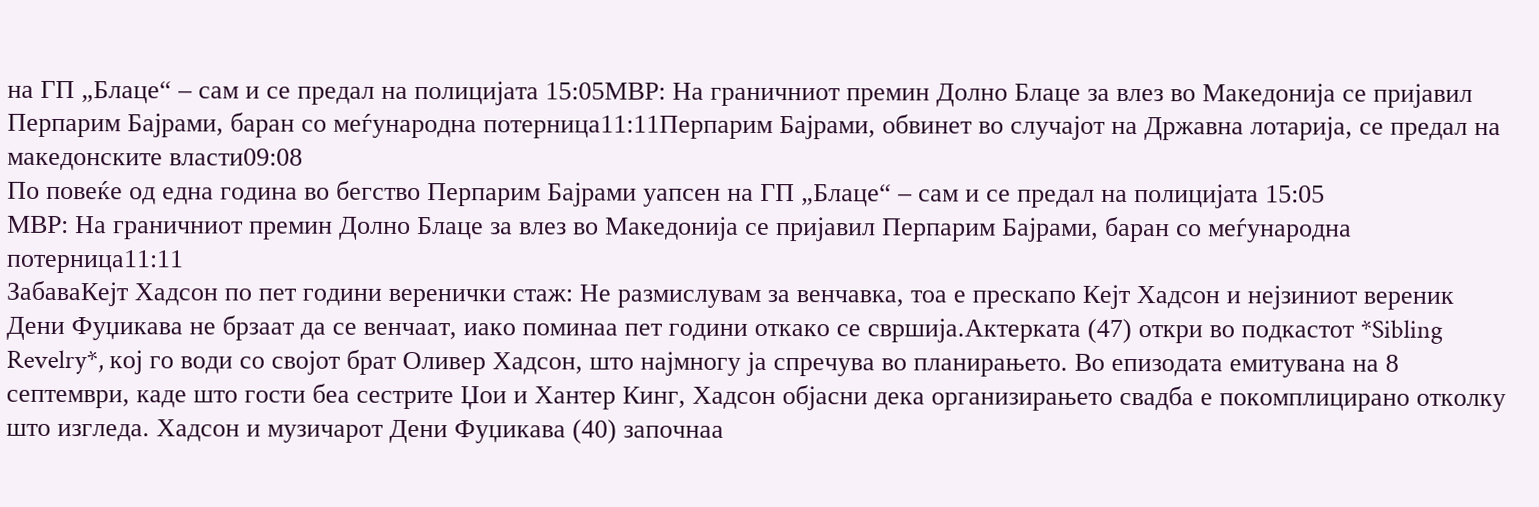на ГП „Блаце“ – сам и се предал на полицијата 15:05МВР: На граничниот премин Долно Блаце за влез во Македонија се пријавил Перпарим Бајрами, баран со меѓународна потерница11:11Перпарим Бајрами, обвинет во случајот на Државна лотарија, се предал на македонските власти09:08
По повеќе од една година во бегство Перпарим Бајрами уапсен на ГП „Блаце“ – сам и се предал на полицијата 15:05
МВР: На граничниот премин Долно Блаце за влез во Македонија се пријавил Перпарим Бајрами, баран со меѓународна потерница11:11
ЗабаваКејт Хадсон по пет години веренички стаж: Не размислувам за венчавка, тоа е прескапо Кејт Хадсон и нејзиниот вереник Дени Фуџикава не брзаат да се венчаат, иако поминаа пет години откако се свршија.Актерката (47) откри во подкастот *Sibling Revelry*, кој го води со својот брат Оливер Хадсон, што најмногу ја спречува во планирањето. Во епизодата емитувана на 8 септември, каде што гости беа сестрите Џои и Хантер Кинг, Хадсон објасни дека организирањето свадба е покомплицирано отколку што изгледа. Хадсон и музичарот Дени Фуџикава (40) започнаа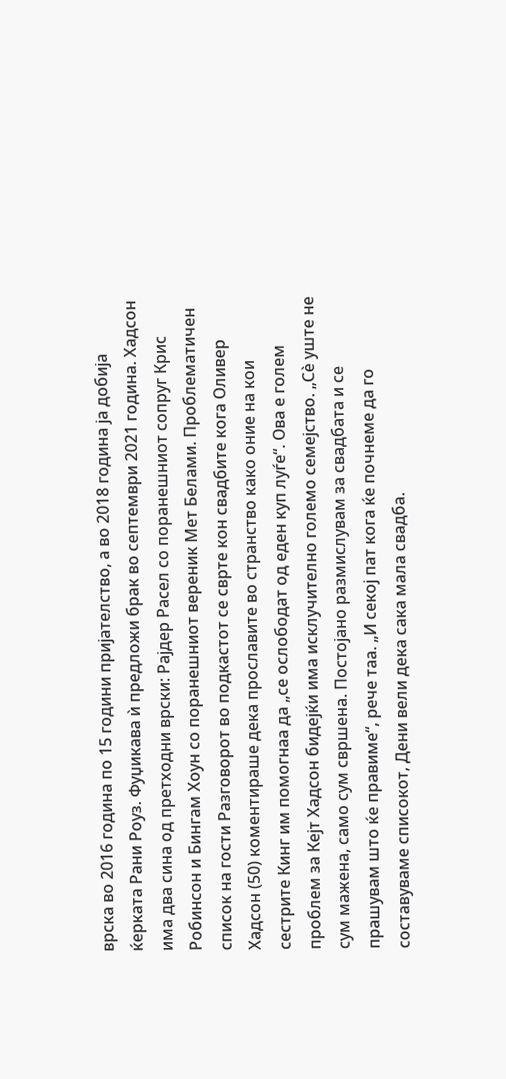врска во 2016 година по 15 години пријателство, а во 2018 година ја добија ќерката Рани Роуз. Фуџикава ѝ предложи брак во септември 2021 година. Хадсон има два сина од претходни врски: Рајдер Расел со поранешниот сопруг Крис Робинсон и Бингам Хоун со поранешниот вереник Мет Белами. Проблематичен список на гости Разговорот во подкастот се сврте кон свадбите кога Оливер Хадсон (50) коментираше дека прославите во странство како оние на кои сестрите Кинг им помогнаа да „се ослободат од еден куп луѓе“. Ова е голем проблем за Кејт Хадсон бидејќи има исклучително големо семејство. „Сè уште не сум мажена, само сум свршена. Постојано размислувам за свадбата и се прашувам што ќе правиме“, рече таа. „И секој пат кога ќе почнеме да го составуваме списокот, Дени вели дека сака мала свадба.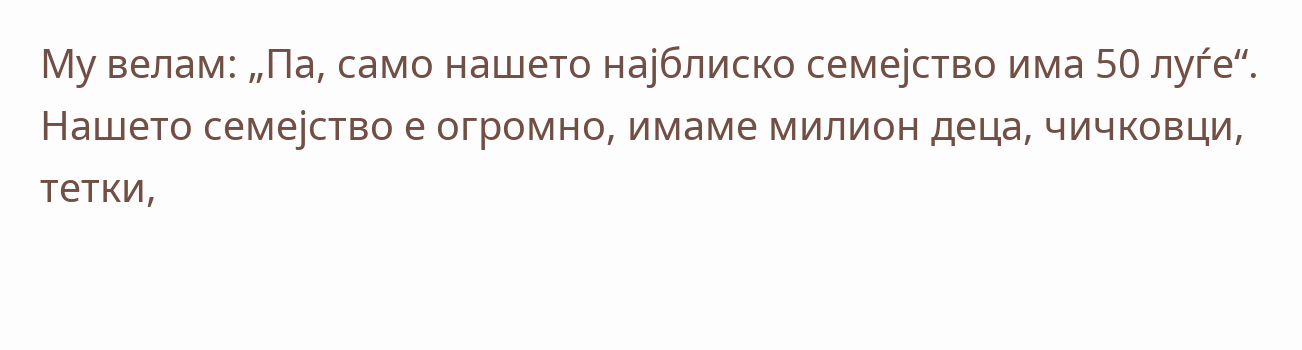Му велам: „Па, само нашето најблиско семејство има 50 луѓе“. Нашето семејство е огромно, имаме милион деца, чичковци, тетки,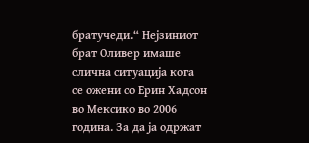братучеди.“ Нејзиниот брат Оливер имаше слична ситуација кога се ожени со Ерин Хадсон во Мексико во 2006 година. За да ја одржат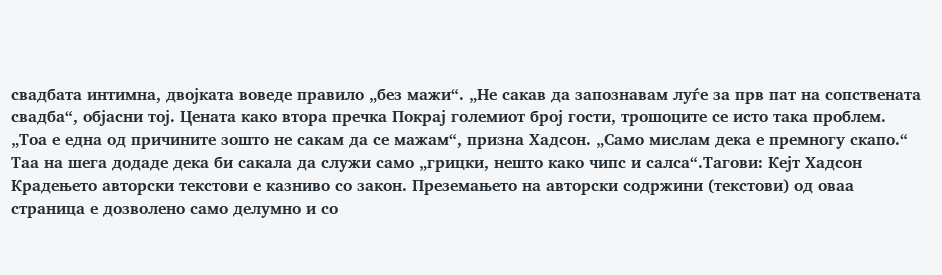свадбата интимна, двојката воведе правило „без мажи“. „Не сакав да запознавам луѓе за прв пат на сопствената свадба“, објасни тој. Цената како втора пречка Покрај големиот број гости, трошоците се исто така проблем. „Тоа е една од причините зошто не сакам да се мажам“, призна Хадсон. „Само мислам дека е премногу скапо.“ Таа на шега додаде дека би сакала да служи само „грицки, нешто како чипс и салса“.Тагови: Кејт Хадсон Крадењето авторски текстови е казниво со закон. Преземањето на авторски содржини (текстови) од оваа страница е дозволено само делумно и со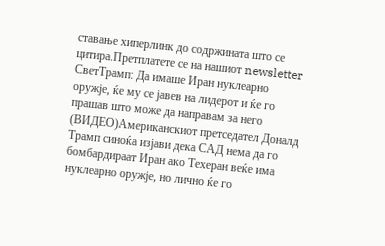ставање хиперлинк до содржината што се цитира.Претплатете се на нашиот newsletter
СветТрамп: Да имаше Иран нуклеарно оружје, ќе му се јавев на лидерот и ќе го прашав што може да направам за него (ВИДЕО)Американскиот претседател Доналд Трамп синоќа изјави дека САД нема да го бомбардираат Иран ако Техеран веќе има нуклеарно оружје, но лично ќе го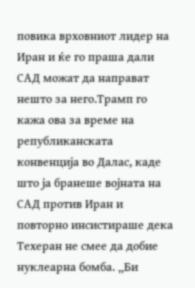повика врховниот лидер на Иран и ќе го праша дали САД можат да направат нешто за него.Трамп го кажа ова за време на републиканската конвенција во Далас, каде што ја бранеше војната на САД против Иран и повторно инсистираше дека Техеран не смее да добие нуклеарна бомба. „Би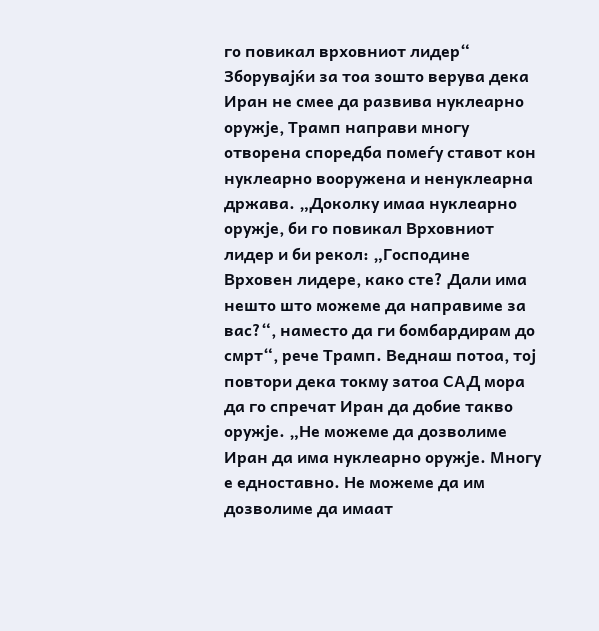го повикал врховниот лидер“ Зборувајќи за тоа зошто верува дека Иран не смее да развива нуклеарно оружје, Трамп направи многу отворена споредба помеѓу ставот кон нуклеарно вооружена и ненуклеарна држава. „Доколку имаа нуклеарно оружје, би го повикал Врховниот лидер и би рекол: „Господине Врховен лидере, како сте? Дали има нешто што можеме да направиме за вас?“, наместо да ги бомбардирам до смрт“, рече Трамп. Веднаш потоа, тој повтори дека токму затоа САД мора да го спречат Иран да добие такво оружје. „Не можеме да дозволиме Иран да има нуклеарно оружје. Многу е едноставно. Не можеме да им дозволиме да имаат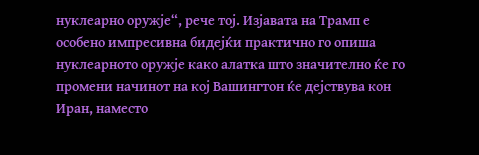нуклеарно оружје“, рече тој. Изјавата на Трамп е особено импресивна бидејќи практично го опиша нуклеарното оружје како алатка што значително ќе го промени начинот на кој Вашингтон ќе дејствува кон Иран, наместо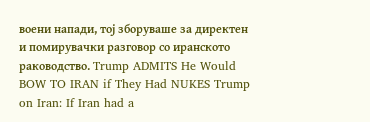воени напади, тој зборуваше за директен и помирувачки разговор со иранското раководство. Trump ADMITS He Would BOW TO IRAN if They Had NUKES Trump on Iran: If Iran had a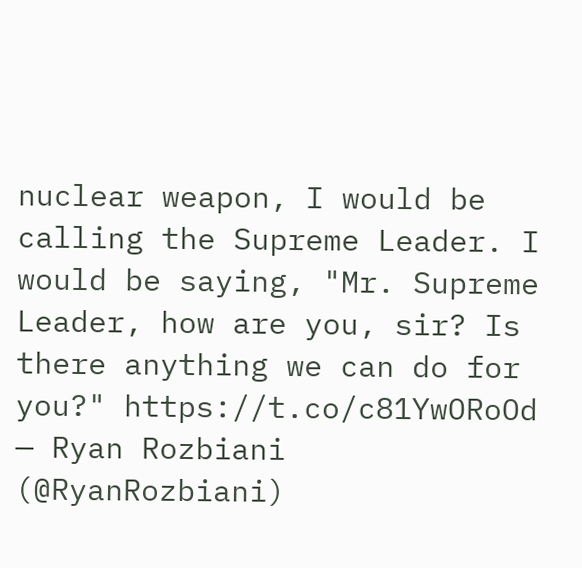nuclear weapon, I would be calling the Supreme Leader. I would be saying, "Mr. Supreme Leader, how are you, sir? Is there anything we can do for you?" https://t.co/c81YwORoOd — Ryan Rozbiani (@RyanRozbiani)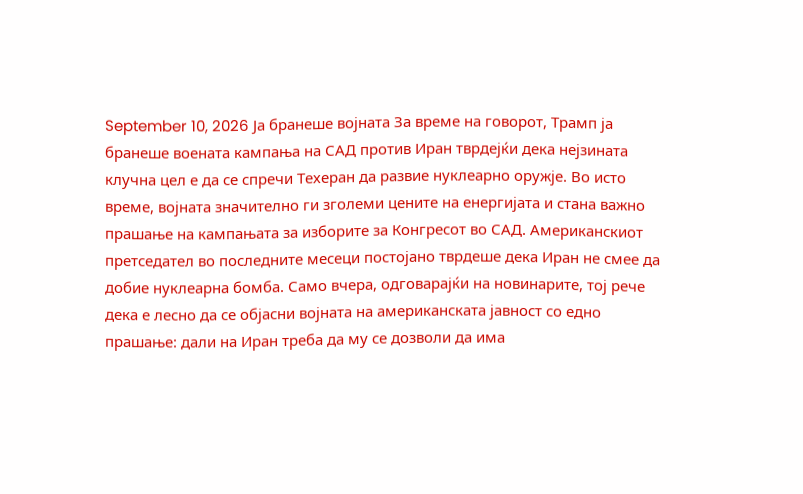September 10, 2026 Ја бранеше војната За време на говорот, Трамп ја бранеше воената кампања на САД против Иран тврдејќи дека нејзината клучна цел е да се спречи Техеран да развие нуклеарно оружје. Во исто време, војната значително ги зголеми цените на енергијата и стана важно прашање на кампањата за изборите за Конгресот во САД. Американскиот претседател во последните месеци постојано тврдеше дека Иран не смее да добие нуклеарна бомба. Само вчера, одговарајќи на новинарите, тој рече дека е лесно да се објасни војната на американската јавност со едно прашање: дали на Иран треба да му се дозволи да има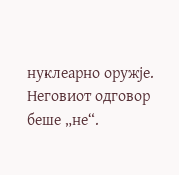нуклеарно оружје. Неговиот одговор беше „не“.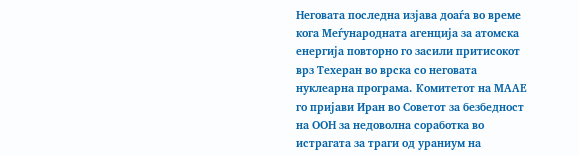Неговата последна изјава доаѓа во време кога Меѓународната агенција за атомска енергија повторно го засили притисокот врз Техеран во врска со неговата нуклеарна програма. Комитетот на МААЕ го пријави Иран во Советот за безбедност на ООН за недоволна соработка во истрагата за траги од ураниум на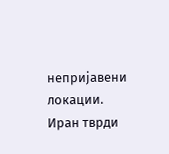непријавени локации. Иран тврди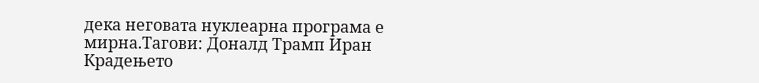дека неговата нуклеарна програма е мирна.Тагови: Доналд Трамп Иран Крадењето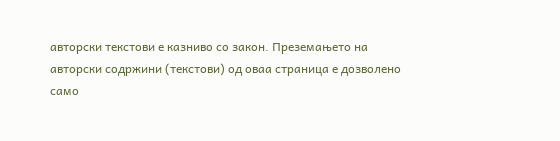авторски текстови е казниво со закон. Преземањето на авторски содржини (текстови) од оваа страница е дозволено само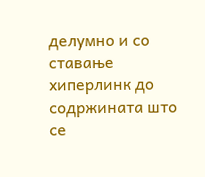делумно и со ставање хиперлинк до содржината што се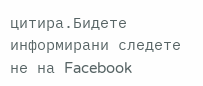цитира.Бидете информирани следете не на Facebook